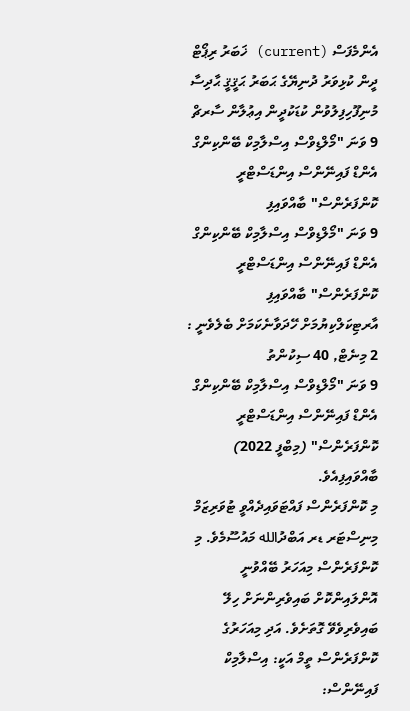އެންމެފަސް (current) ޚަބަރު ރިޕޯޓް ދީން ކުޅިވަރު ދުނިޔޭގެ ޙަބަރު ޙަޤީޤީ ޙާދިސާ މުނިފޫހިފިލުވުން ކުޑަކުދީން އިޢުލާން ސާރޗް
9 ވަނަ "މޯލްޑިވްސް އިސްލާމިކް ބޭންކިންގް އެންޑް ފައިނޭންސް އިންޑަސްޓްރީ ކޮންފަރެންސް" ބާއްވައިފި
9 ވަނަ "މޯލްޑިވްސް އިސްލާމިކް ބޭންކިންގް އެންޑް ފައިނޭންސް އިންޑަސްޓްރީ ކޮންފަރެންސް" ބާއްވައިފި
އާރޓިކަލްކިޔުމަށް ހޭދަވާނެކަމަށް ބެލެވެނީ : 2 މިނެޓް, 40 ސިކުންތު
9 ވަނަ "މޯލްޑިވްސް އިސްލާމިކް ބޭންކިންގް އެންޑް ފައިނޭންސް އިންޑަސްޓްރީ ކޮންފަރެންސް" (މިބްފީ 2022) ބާއްވައިފިއެވެ.
މި ކޮންފަރެންސް ފައްޓަވައިދެއްވީ ޓުވަރިޒަމް މިނިސްޓަރ ޑރ އަބްދުالله މައުސޫމެވެ. މި ކޮންފަރެންސް މިއަހަރު ބޭއްވުނީ އޮންލައިންކޮށް ބައިވެރިންނަށް ހިލޭ ބައިވެރިވެވޭ ގޮތަށެވެ. އަދި މިއަހަރުގެ ކޮންފަރެންސް ތީމް އަކީ: އިސްލާމިކް ފައިނޭންސް: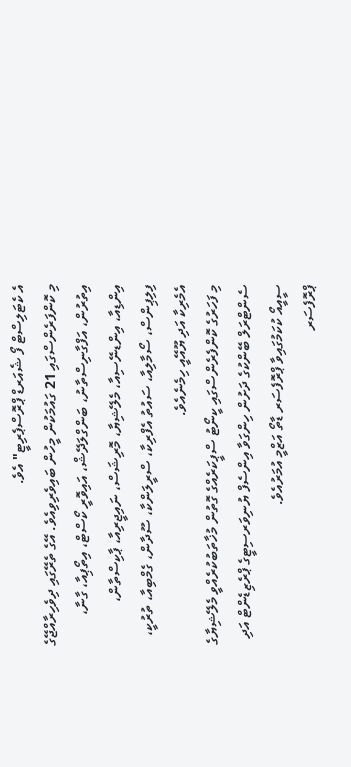އެ ކެޓަލިސްޓް ފޯ ޝެއަރޑް ޕްރޮސްޕެރިޓީ" އެވެ.
މި ކޮންފަރެންސްގައި 21 ގައުމަކުން މީހުން ބައިވެރިވިއެވެ. އޭގެ ތެރޭގައި ދިވެހިރާއްޖޭގެ އިތުރުން، އަފްގާނިސްތާނު، ބަންގްލަދޭޝް، އައިވޮރީ ކޯސްޓް، އިތޯޕިއާ، ގާނާ، އިންޑިއާ، އިންޑނޭސިއާ، މެލޭޝިޔާ، މޮރިޝަސް، ނައިޖީރިއާ، ޕާކިސްތާން، ފިލިޕިންސް، ސޯމާލިއާ، ސައުތު އެފްރިކާ، ސްރީލަންކާ، ސޫދާން، ގެމްބިއާ، ތުރުކީ، އެމެރިކާ އަދި ޔޫއޭއީ ހިމެނެއެވެ.
މި ފަހަރުގެ ކޮންފެރެންސްގައި ކީނޯޓު ސްޕީކަރެއްގެ ގޮތުން މުޚާތަބުކުރެއްވީ މެލޭޝިޔާގެ ސެންޓްރަލް ބޭންކުގެ ދަށުން ހިންގަވާ އިންސެފް ޔުނިވަރސިޓީގެ ޕްރެޒިޑެންޓް އަދި ސީއީއޯ ކުކަމުގައިވާ ޕްރޮފެސަރ ޑާތޯ އަޒްމީ އުމަރުއެވެ.
ޕްރޮފެސަރ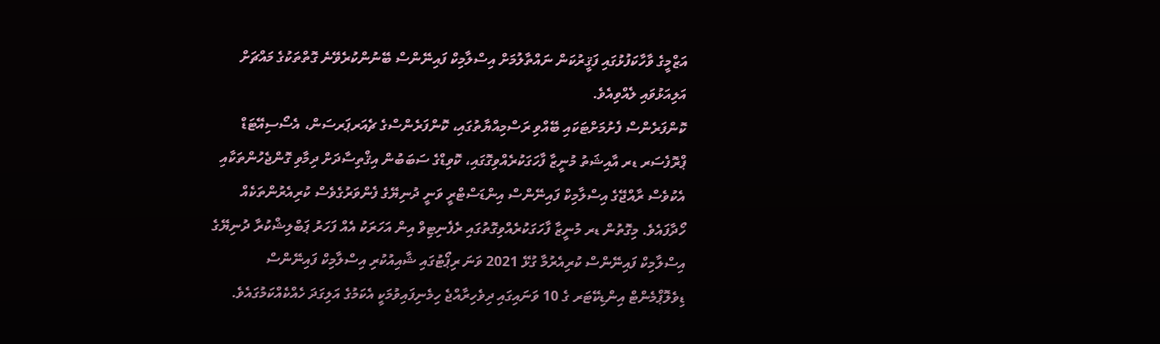އަޒްމީގެ ވާހާކަފުޅުގައި ފަޤީރުކަން ނައްތާލުމަށް އިސްލާމިކް ފައިނޭންސް ބޭނުންކުރެވޭނެ ގޮތްތަކުގެ މައްޗަށް އަލިއަޅުވައި ލެއްވިއެވެ.
ކޮންފަރެންސް ފެށުމަށްޓަކައި ބޭއްވި ރަސްމިއްޔާތުގައި، ކޮންފަރެންސްގެ ޗެއަރޕަރސަން، އެސޯސިއޭޓަޑް ޕްރޮފެސަރ ޑރ އާއިޝަތު މުނީޒާ ފާހަގަކުރެއްވިގޮގައި، ކޮވިޑްގެ ސަބަބުން އިޤްތިސާދަށް ދިމާވި ގޮންޖެހުންތަކާއި އެކުވެސް ރާއްޖޭގެ އިސްލާމިކް ފައިނޭންސް އިންޑަސްޓްރީ ވަނީ ދުނިޔޭގެ ފެންވަރުގެވެސް ކުރިއެރުންތަކެއް ހޯދާފައެވެ. މިގޮތުން ޑރ މުނީޒާ ފާހަގަކުރެއްވިގޮތުގައި ރެފެނިޓިވް އިން އަހަރަކު އެއް ފަހަރު ޕަބްލިޝްކުރާ ދުނިޔޭގެ އިސްލާމިކް ފައިނޭންސް ކުރިއެރުމާ ގުޅޭ 2021 ވަނަ ރިޕޯޓުގައި ޝާއިއުކުރި އިސްލާމިކް ފައިނޭންސް ޑިވެލޮޕްމެންޓް އިންޑިކޭޓަރ ގެ 10 ވަނައިގައި ދިވެހިރާއްޖެ ހިމެނިފައިވުމަކީ އެކަމުގެ އަލިގަދަ ހެއްކެއްކަމުގައެވެ.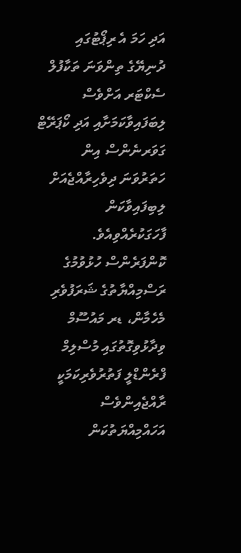އަދި ހަމަ އެ ރިޕޯޓުގައި ދުނިޔޭގެ ތިންވަނަ ތަކާފުލް ސެކްޓަރ އަށްވެސް ލިބަފައިވާކަމަށާއި އަދި ކޯޕަރޭޓް ގަވަރނެންސް އިން ހަތަރުވަނަ ދިވެހިރާއްޖެއަށް ލިބިފައިވާކަން ފާހަގަކުރެއްވިއެވެ. ކޮންފަރެންސް ހުޅުވުމުގެ ރަސްމިއްޔާތުގެ ޝަރަފުވެރި މެހެމާން، ޑރ މައުސޫމް ވިދާޅުވިގޮތުގައި މުސްލިމް ފްރެންޑްލީ ފަތުރުވެރިކަމަކީ ރާއްޖެއިންވެސް އަހައްމިއްޔަތުކަން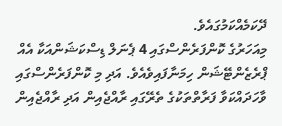ދޭކަމެއްކަމުގައެވެ.
މިއަހަރުގެ ކޮންފަރެންސްގައި 4 ޕެނަލް ޑިސްކަޝަންއަކާ އެއް ޕްރެޒެންޓޭޝަން ހިމަނާފައިވެއެވެ. އަދި މި ކޮންފަރެންސްގައި ވާހަދައްކަވާ ފަރާތްތަކުގެ ތެރޭގައި ރާއްޖެއިން އަދި ރާއްޖެއިން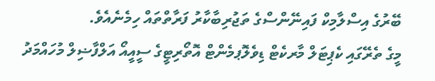ބޭރުގެ އިސްލާމިކް ފައިނޭންސްގެ ތަޖުރިބާކާރު ފަރާތްތައް ހިމެނެއެވެ.
މީގެ ތެރޭގައި ކެޕިޓަލް މާރކެޓް ޑިވެލޮޕމެންޓް އޮތޯރިޓީގެ ސީއީއޯ އަލްފާޟިލް މުހައްމަދު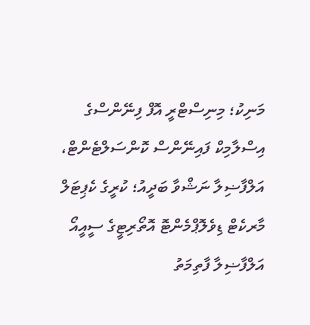މަނިކު؛ މިނިސްޓްރީ އޮފް ފިނޭންސްގެ އިސްލާމިކް ފައިނޭންސް ކޮންސަލްޓެންޓް، އަލްފާޟިލާ ނަޝްވާ ބަދީއު؛ ކުރީގެ ކެޕިޓަލް މާރކެޓް ޑިވެލޮޕްމެންޓޮ އޮތޯރިޓީގެ ސީއީއޯ އަލްފާޟިލާ ފާތިމަތު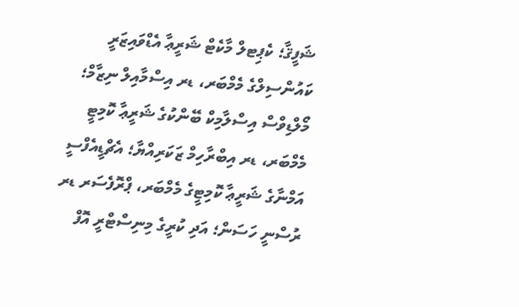ޝަފީޤާ؛ ކެޕިޓލް މާކެޓް ޝަރީޢާ އެޑްވައިޒަރީ ކައުންސިލްގެ މެމްބަރ، ޑރ އިސްމާއިލް ނިޒާމް؛ މޯލްޑިވްސް އިސްލާމިކް ބޭންކުގެ ޝަރީޢާ ކޮމިޓީ މެމްބަރ، ޑރ އިބްރާހިމް ޒަކަރިއްޔާ؛ އެޗްޑީއެފްސީ އަމްނާގެ ޝަރީޢާ ކޮމިޓީގެ މެމްބަރ، ޕްރޮފެސަރ ޑރ ރުސްނީ ހަސަން؛ އަދި ކުރީގެ މިނިސްޓްރީ އޮފް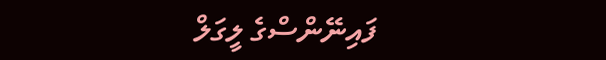ފައިނޭންސްގެ ލީގަލް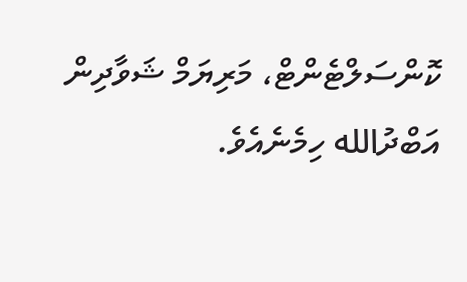ކޮންސަލްޓެންޓް، މަރިޔަމް ޝަވާދިން އަބްދުالله ހިމެނެއެވެ.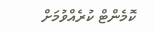ކޮމެންޓް ކުރެއްވުމަށް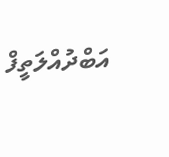އަބްދުއްލަތީފް